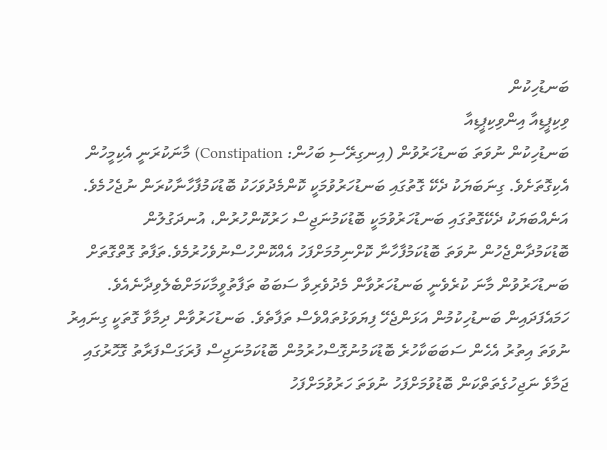ބަނޑުހިކުން
ވިކިޕީޑިއާ އިންވިކިޕީޑިއާ
ބަނޑުހިކުން ނުވަތަ ބަނޑުހަރުވުން (އިނގިރޭސި ބަހުން: Constipation) މާނަކުރަނީ އެކިމީހުން އެކިގޮތަށެވެ. ގިނަބަޔަކު ދެކޭ ގޮތުގައި ބަނޑުހަރުވުމަކީ ކޮންމެދުވަހަކު ބޮޑުކަމުފާހާނާކުރަން ނުޖެހުމެވެ. އަނެއްބަޔަކު ދެކޭގޮތުގައި ބަނޑުހަރުވުމަކީ ބޮޑުކަމުނަޖިސް ހަރުކޮންހުރުން، އުނދަގުލުން ބޮޑުކަމުދާންޖެހުން ނުވަތަ ބޮޑުކަމުފާހާނާ ކޮށްނިމުމަށްފަހު އެއްކޮންހުސްނުވެހުރުމެވެ.ތަފާތު ގޮތްގޮތަށް ބަނޑުހަރުވުން މާނަ ކުރެވެނީ ބަނޑުހަރުވާން މެދުވެރިވާ ސަބަބު ތަފާތުވީމާކަމަށްބެލެވިދާނެއެވެ. ހަމައެފަދައިން ބަނޑުހިކުމުން އަޅަންޖެހޭ ފިޔަވަޅުތައްވެސް ތަފާތެވެ. ބަނޑުހަރުވާން ދިމާވާ ގޮތަކީ ގިނައިރު ނުވަތަ އިތުރު އެހެން ސަބަބަކާހުރެ ބޮޑުކަމުނުގޮސްހުރުމުން ބޮޑުކަމުނަޖިސް ފުރަގަސްފަރާތު ގޮހޮރުގައި ޖަމާވެ ނަޖިހުގެތަތްކަން ބޮޑުވުމަށްފަހު ނުވަތަ ހަރުވުމަށްފަހު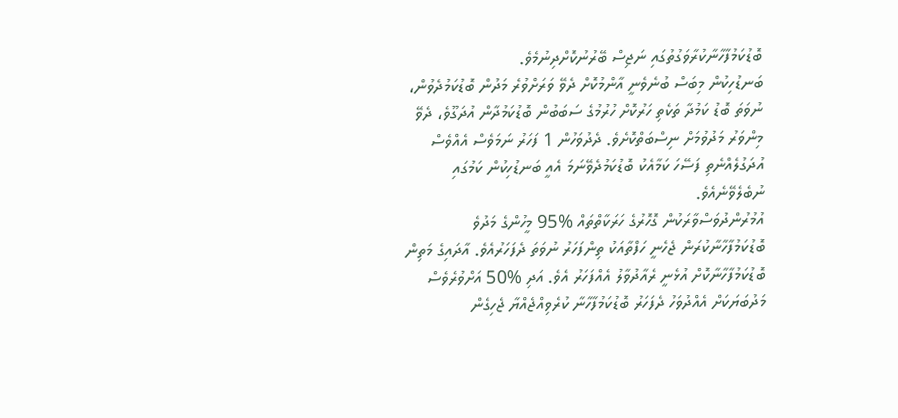ބޮޑުކަމުފާހާނާކުރާވަގުތުގައި ނަޖިސް ބޭރުނުކޮށްދިނުމެވެ.
ބަނޑުހިކުން މިބަސް ބުނެވެނީ އާންމުކޮށް ދެވޭ ވަރަށްވުރެ މަދުން ބޮޑުކަމުދެވުން، ނުވަތަ ބޮޑު ކަމުދާ ތަކެތި ހަރުކޮށް ހުރުމުގެ ސަބަބުން ބޮޑުކަމުދާން އުދަގޫވެ، ދެވޭ މިންވަރު މަދުވުމަށް ނިސްބަތްކޮށެވެ. ދެދުވަހުން 1 ފަހަރު ނަމަވެސް އެއްވެސް އުދަގުލެއްނެތި ފަސޭހަ ކަމާއެކު ބޮޑުކަމުދެވޭނަމަ އެއީ ބަނޑުހިކުން ކަމުގައި ނުބެލެވޭނެއެވެ.
އުމުރުންދުވަސްވާރަކުން ގޮހޮރުގެ ހަރަކާތްތައް %95 މީހުންގެ މަދުވެ ބޮޑުކަމުފާހާނާކުރަން ޖެހެނީ ހަފްތާއަކު ތިންފަހަރު ނުވަތަ ދެފަހަރުއެވެ. އާދައިގެ މަތިން ބޮޑުކަމުފާހާނާކޮށް އުޅެނީ ރެއާދުވާލު އެއްފަހަރު އެވެ. އަދި %50 އަށްވުރެވެސް މަދުބަޔަކަށް އެއްދުވަހު ދެފަހަރު ބޮޑުކަމުފާހާނާ ކުރެވިއްޖެއްޔާ ޖެހިގެން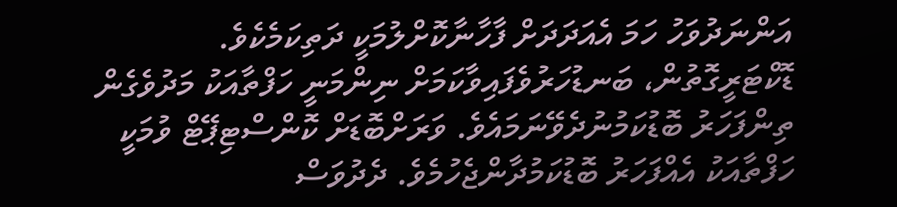އަންނަދުވަހު ހަމަ އެއަދަދަށް ފާހާނާކޮށްލުމަކީ ދަތިކަމެކެވެ.
ޑޮކްޓަރީގޮތުން، ބަނޑުހަރުވެފައިވާކަމަށް ނިންމަނީ ހަފްތާއަކު މަދުވެގެން ތިންފަހަރު ބޮޑުކަމުނުދެވޭނަމައެވެ. ވަރަށްބޮޑަށް ކޮންސްޓިޕޭޓް ވުމަކީ ހަފްތާއަކު އެއްފަހަރު ބޮޑުކަމުދާންޖެހުމެވެ. ދެދުވަސް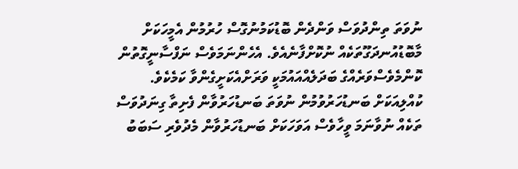ނުވަތަ ތިންދުވަސް ވަންދެން ބޮޑުކަމުނުގޮސް ހުރުމުން އެމީހަކަށް މާބޮޑުއުނދަގޫތަކެއް ނުކޮށްފާނެއެވެ. އެހެންނަމަވެސް ނަފްސާނީގޮތުން ކޮންމެވެސްވަރެއްގެ ބަދަލެއްއައުމަކީ ވަރަށްއެކަށީގެންވާ ކަމެކެވެ.
ކުއްލިއަކަށް ބަނޑުހަރުވުމުން ނުވަތަ ބަނޑުހަރުވާން ފެށިތާ ގިނަދުވަސް ތަކެއް ނުވާނަމަ ވީހާވެސް އަވަހަކަށް ބަނޑުހަރުވާން މެދުވެރި ސަބަބު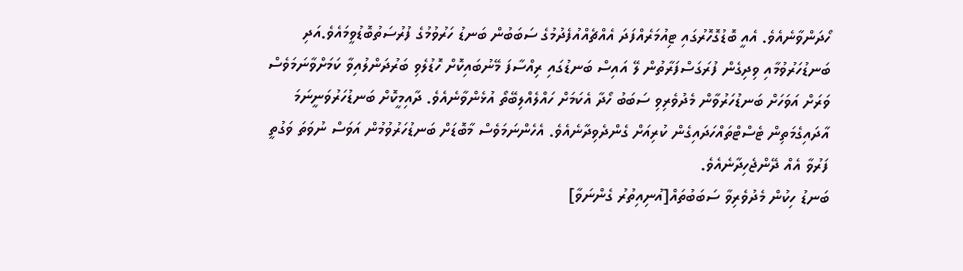ހޯދަންވާނެއެވެ. އެއީ ބޮޑުގޮހޮރުގައި ޓިއުމަރެއްފަދަ އެއްޗެއްއުފެދުމުގެ ސަބަބުން ބަނޑު ހަރުވުމުގެ ފުރުސަތުބޮޑުވީމައެވެ.އަދި ބަނޑުހަރުވުމާއި ވިދިގެން ފުރަގަސްފަރާތުން ލޭ އައިސް ބަނޑުގައި ރިއްސާފަ މޭނުބައިކޮށް ހޮޑުލެވި ބަރުދަންލުއިވާ ކަމަށްވާނަމަވެސް ވަރަށް އަވަހަށް ބަނޑުހަރުވާން މެދުވެރިވި ސަބަބު ހޯދާ އެކަމަށް ހައްލެއްލިބޭތޯ އުޅެންވާނެއެވެ. ދާއިމީކޮށް ބަނޑުހަރުވަނީނަމަ އާދައިގެމަތިން ޓެސްޓްތައްހަދައިގެން ކުރިއަށް ގެންދެވިދާނެއެވެ. އެހެންނަމަވެސް މާބޮޑަށް ބަނޑުހަރުވުމުން އަވަސް ނުވަތަ ވަގުތީ ފަރުވާ އެއް ދޭންޖެހިދާނެއެވެ.
ބަނޑު ހިކުން މެދުވެރިވާ ސަބަބުތައް[އުނިއިތުރު ގެންނަވާ]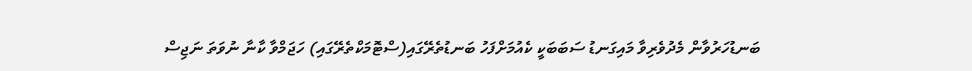ބަނޑުހަރުވާން މެދުވެރިވާ މައިގަނޑު ސަބަބަކީ ކެއުމަށްފަހު ބަނޑުތެރޭގައި(ސްޓޮމަކްތެރޭގައި) ހަޖަމްވާ ކާނާ ނުވަތަ ނަޖިސް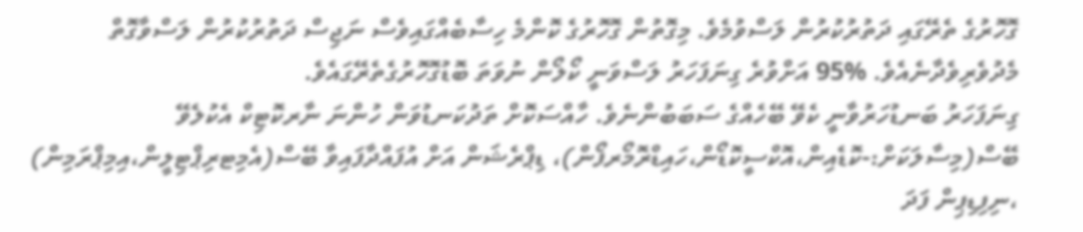ގޮހޮރުގެ ތެރޭގައި ދަތުރުކުރުން ލަސްވުމެވެ. މިގޮތުން ގޮހޮރުގެ ކޮންމެ ހިސާބެއްގައިވެސް ނަޖިސް ދަތުރުކުރުން ލަސްވާގޮތް މެދުވެރިވެދާނެއެވެ. %95 އަށްވުރެ ގިނަފަހަރު ލަސްވަނީ ކޯލޯން ނުވަތަ ބޮޑުގޮހޮރުގެތެރޭގައެވެ.
ގިނަފަހަރު ބަނޑުހަރުވާނީ ކެވޭ ބޭހެއްގެ ސަބަބުންނެވެ. ހާއްސަކޮށް ތަދުކަނޑުވަން ހުންނަ ނާރކޮޓިކް އެކުލެވޭ ބޭސް(މިސާލަކަށް:-ކޮޑެއިން،އޮކްސީކޮޑޯން،ހައިޑްރޮމޯރފޯން)، ޑިޕްރެޝަން އަށް އުފައްދާފައިވާ ބޭސް(އެމިޓރިޕްޓިލީން،އިމިޕްރަމިން) ،ނިފިޑިޕިން ފަދަ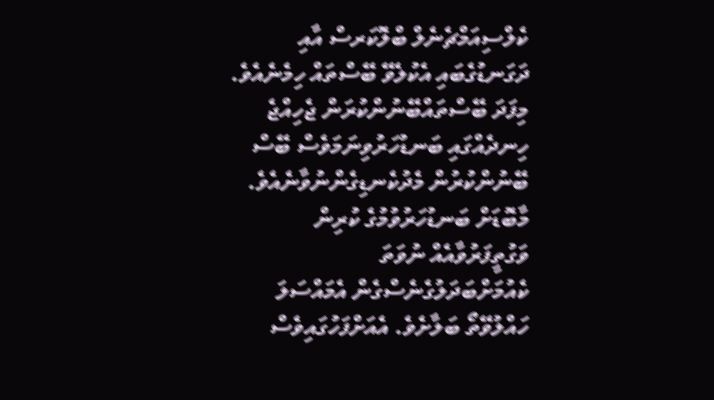ކެލްސިއަމްޗެނެލް ބްލޮކަރސް އާއި ދަގަނޑުގެބައި އެކުލެވޭ ބޭސްތައް ހިމެނެއެވެ. މިފަދަ ބޭސްތައްބޭނުންކުރަން ޖެހިއްޖެ ހިނދެއްގައި ބަނޑުހަރުވިނަމަވެސް ބޭސް ބޭނުންކުރުން މެދުކެނޑިގެންނުވާނެއެވެ. މާބޮޑަށް ބަނޑުހަރުވުމުގެ ކުރިން ވަގުތީފަރުވާއެއް ނުވަތަ ކެއުމަށްބަދަލުގެނެސްގެން އެމައްސަލަ ހައްލުވޭތޯ ބަލާށެވެ. އެއަށްފަހުގައިވެސް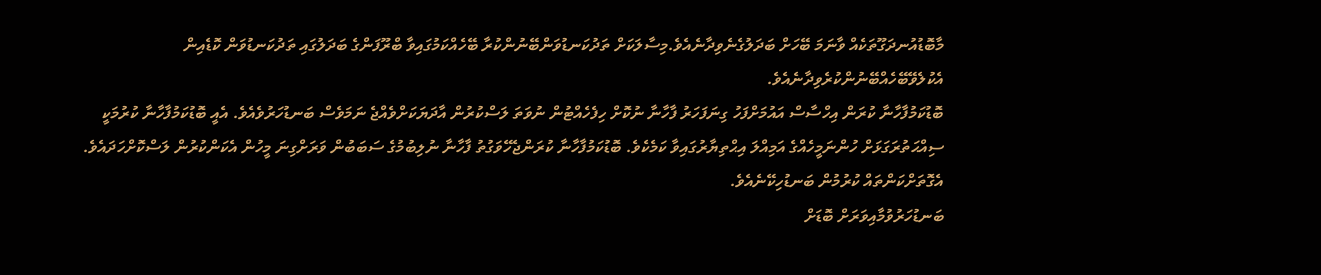މާބޮޑުއުނދަގޫތަކެއް ވާނަމަ ބޭހަށް ބަދަލުގެނެވިދާނެއެވެ.މިސާލަކަށް ތަދުކަނޑުވަންބޭނުންކުރާ ބޭހެއްކަމުގައިވާ ބްރޫފަންގެ ބަދަލުގައި ތަދުކަނޑުވަން ކޮޑެއިން އެކުލެވޭބޭހެއްބޭނުންކުރެވިދާނެއެވެ.
ބޮޑުކަމުފާހާނާ ކުރަން އިހްސާސް އައުމަށްފަހު ގިނަފަހަރު ފާހާނާ ނުކޮށް ހިފެހެއްޓުން ނުވަތަ ލަސްކުރުން އާދަޔަކަށްވެއްޖެ ނަމަވެސް ބަނޑުހަރުވެއެވެ. އެއީ ބޮޑުކަމުފާހާނާ ކުރުމަކީ ސިއްޙަތުރަގަޅަށް ހުންނަމީހެއްގެ އަމިއްލަ އިޙްތިޔާރުގައިވާ ކަމެކެވެ. ބޮޑުކަމުފާހާނާ ކުރަންޖެހޭވަގުތު ފާހާނާ ނުލިބުމުގެ ސަބަބުން ވަރަށްގިނަ މީހުން އެކަންކުރުން ލަސްކޮށްހަދައެވެ. އެގޮތަށްކަންތައް ކުރުމުން ބަނޑުހިކޭނެއެވެ.
ބަނޑުހަރުވުމާއިވަރަށް ބޮޑަށް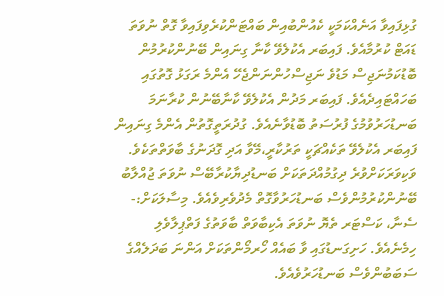ގުޅިފައިވާ އަނެއްކަމަކީ ކެއުންބުއިން ބައްޓަންކުރެވިފައިވާ ގޮތް ނުވަތަ ޑައަޓް ކުރުމާއެވެ. ފައިބަރ އެކުލެވޭ ކާނާ ގިނައިން ބޭނުންކުރުމުން ބޮޑުކަމުނަޖިސް މަޑުވެ ނަޖިސްހުންނަންޖެހޭ އެންމެ ރަގަޅު ގޮތުގައި ބަހައްޓައިދެއެވެ. ފައިބަރ މަދުން އެކުލެވޭ ކާނާބޭނުން ކުރާނަމަ ބަނޑުހަރުވުމުގެ ފުރުސަތު ބޮޑުވާނެއެވެ. ގުދުރަތީގޮތުން އެންމެ ގިނައިން ފައިބަރ އެކުލެވޭ ތަކެއްޗަކީ ތަރުކާރީ،މޭވާ އަދި ގޮދަނުގެ ބާވަތްތަކެވެ.
ވަކިވަރަކަށްވުރެ ދިގުމުއްދަތަކަށް ބަނޑުދިޔާކުރާބޭސް ނުވަތަ ޖުއްލާބު ބޭނުންކުރުމުންވެސް ބަނޑުހަރުވާގޮތް މެދުވެރިވެއެވެ. މިސާލަކަށް:- ސެނާ، ކަސްޓަރ ތެޔޮ ނުވަތަ އެކިބާވަތް ބާވަތުގެ ފަތްޕިލާވެލި ހިމެނެއެވެ. ހަށިގަނޑުގައި ވާ ބައެއް ހޯރމޯންތަކަށް އަންނަ ބަދަލެއްގެ ސަބަބުންވެސް ބަނޑުހަރުވެއެވެ.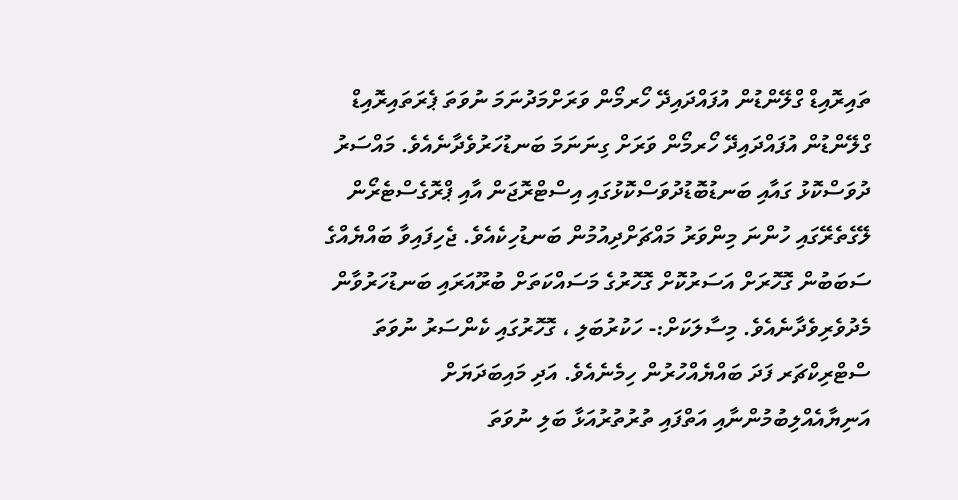ތައިރޮއިޑް ގްލޭންޑުން އުފައްދައިދޭ ހޯރމޯން ވަރަށްމަދުނަމަ ނުވަތަ ޕެރަތައިރޮއިޑް ގްލޭންޑުން އުފައްދައިދޭ ހޯރމޯން ވަރަށް ގިނަނަމަ ބަނޑުހަރުވެދާނެއެވެ. މައްސަރު ދުވަސްކޮޅު ގައާއި ބަނޑުބޮޑުދުވަސްކޮޅުގައި އިސްޓްރޮޖަން އާއި ޕްރޮގެސްޓެރޯން ލޭގެތެރޭގައި ހުންނަ މިންވަރު މައްޗަށްދިއުމުން ބަނޑުހިކެއެވެ. ޖެހިފައިވާ ބައްޔެއްގެ ސަބަބުން ގޮހޮރަށް އަސަރުކޮށް ގޮހޮރުގެ މަސައްކަތަށް ބުރޫއަރައި ބަނޑުހަރުވާން މެދުވެރިވެދާނެއެވެ. މިސާލަކަށް:- ހަކުރުބަލި ، ގޮހޮރުގައި ކެންސަރު ނުވަތަ ސްޓްރިކްޗަރ ފަދަ ބައްޔެއްހުރުން ހިމެނެއެވެ. އަދި މައިބަދަޔަށް އަނިޔާއެއްލިބުމުންނާއި އަތްފައި ތުރުތުރުއަޅާ ބަލި ނުވަތަ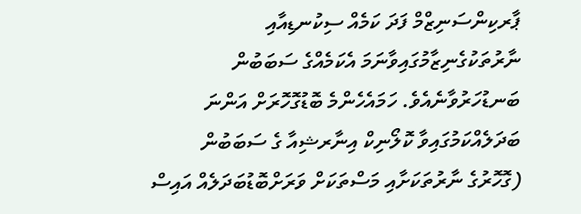ޕާރކިންސަނިޒްމް ފަދަ ކަމެއް ސިކުނޑިއާއި ނާރުތަކުގެނިޒާމުގައިވާނަމަ އެކަމެއްގެ ސަބަބުން ބަނޑުހަރުވާނެއެވެ. ހަމައެހެންމެ ބޮޑުގޮހޮރަށް އަންނަ ބަދަލެއްކަމުގައިވާ ކޮލޯނިކް އިނާރޝިއާ ގެ ސަބަބުން (ގޮހޮރުގެ ނާރުތަކަށާއި މަސްތަކަށް ވަރަށްބޮޑުބަދަލެއް އައިސް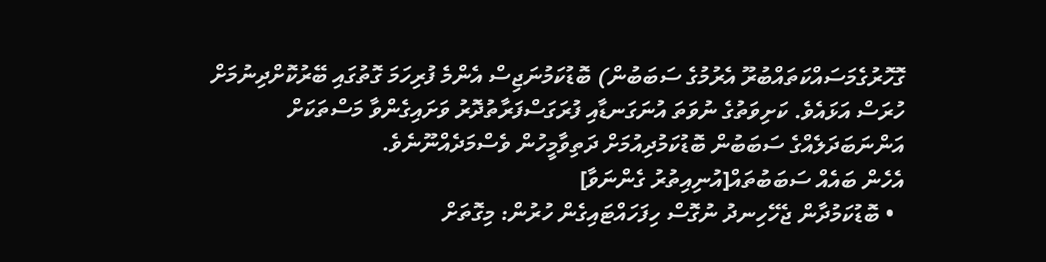ގޮހޮރުގެމަސައްކަތައްބުރޫ އެރުމުގެ ސަބަބުން) ބޮޑުކަމުނަޖިސް އެންމެ ފުރިހަމަ ގޮތުގައި ބޭރުކޮށްދިނުމަށް ހުރަސް އަޅައެވެ. ކަށިވަތުގެ ނުވަތަ އުނަގަނޑާއި ފުރަގަސްފަރާތުދޮރު ވަށައިގެންވާ މަސްތަކަށް އަންނަބަދަލެއްގެ ސަބަބުން ބޮޑުކަމުދިއުމަށް ދަތިވާމީހުން ވެސްމަދެއްނޫނެވެ.
އެހެން ބައެއް ސަބަބުތައް[އުނިއިތުރު ގެންނަވާ]
  • ބޮޑުކަމުދާން ޖެހޭހިނދު ނުގޮސް ހިފަހައްޓައިގެން ހުރުން: މިގޮތަށް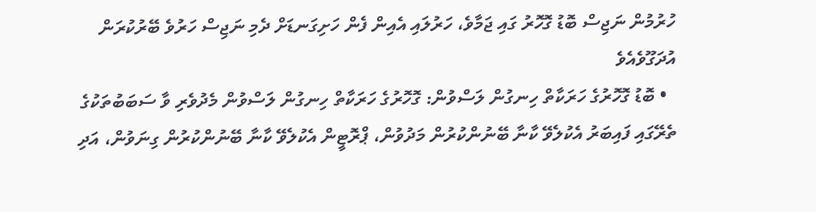ހުރުމުން ނަޖިސް ބޮޑު ގޮހޮރު ގައި ޖަމާވެ، ހަރުލައި އެއިން ފެން ހަށިގަނޑަށް ދެމި ނަޖިސް ހަރުވެ ބޭރުކުރަން އުދަގޫވެއެވެ
  • ބޮޑު ގޮހޮރުގެ ހަރަކާތް ހިނގުން ލަސްވުން: ގޮހޮރުގެ ހަރަކާތް ހިނގުން ލަސްވުން މެދުވެރި ވާ ސަބަބުތަކުގެ ތެރޭގައި ފައިބަރު އެކުލެވޭ ކާނާ ބޭނުންކުރުން މަދުވުން، ޕްރޮޓީން އެކުލެވޭ ކާނާ ބޭނުންކުރުން ގިނަވުން، އަދި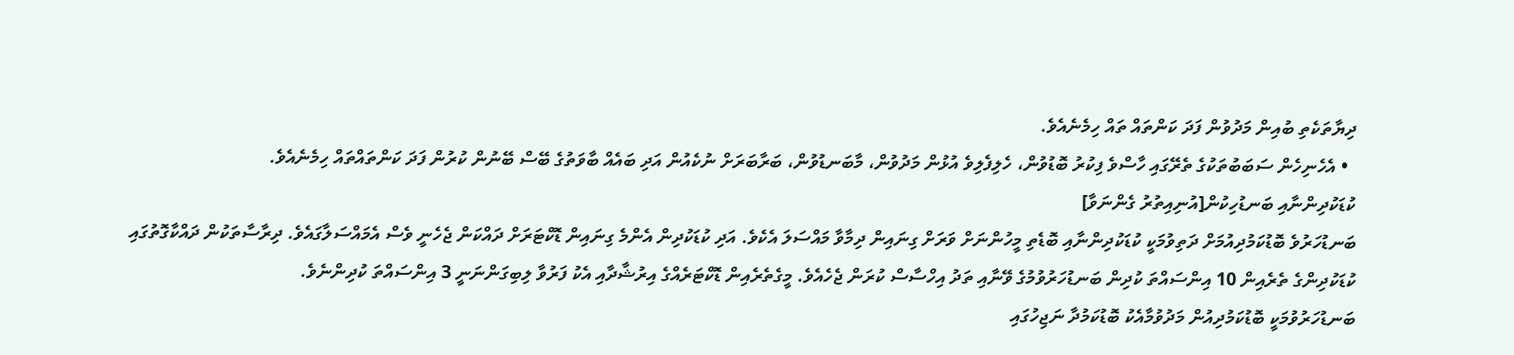ދިޔާތަކެތި ބުއިން މަދުވުން ފަދަ ކަންތައް ތައް ހިމެނެއެވެ.
  • އެހެނިހެން ސަބަބުތަކުގެ ތެރޭގައި ހާސްވެ ފިކުރު ބޮޑުވުން، ހެލިފެލިވެ އުޅުން މަދުވުން، މާބަނޑުވުން، ބަރާބަރަށް ނުކެއުން އަދި ބައެއް ބާވަތުގެ ބޭސް ބޭނުން ކުރުން ފަދަ ކަންތައްތައް ހިމެނެއެވެ.
ކުޑަކުދިންނާއި ބަނޑުހިކުން[އުނިއިތުރު ގެންނަވާ]
ބަނޑުހަރުވެ ބޮޑުކަމުދިއުމަށް ދަތިވުމަކީ ކުޑަކުދިންނާއި ބޮޑެތި މީހުންނަށް ވަރަށް ގިނައިން ދިމާވާ މައްސަލަ އެކެވެ. އަދި ކުޑަކުދިން އެންމެ ގިނައިން ޑޮކްޓަރަށް ދައްކަން ޖެހެނީ ވެސް އެމައްސަލާގައެވެ. ދިރާސާތަކުން ދައްކާގޮތުގައި ކުޑަކުދިންގެ ތެރެއިން 10 އިންސައްތަ ކުދިން ބަނޑުހަރުވުމުގެ ވޭނާއި ތަދު އިހްސާސް ކުރަން ޖެހެއެވެ. މީގެތެރެއިން ޑޮކްޓަރެއްގެ އިރުޝާދާއި އެކު ފަރުވާ ލިބިގަންނަނީ 3 އިންސައްތަ ކުދިންނެވެ.
ބަނޑުހަރުވުމަކީ ބޮޑުކަމުދިއުން މަދުވުމާއެކު ބޮޑުކަމުދާ ނަޖިހުގައި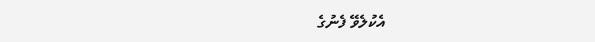އެކުލެވޭ ފެނުގެ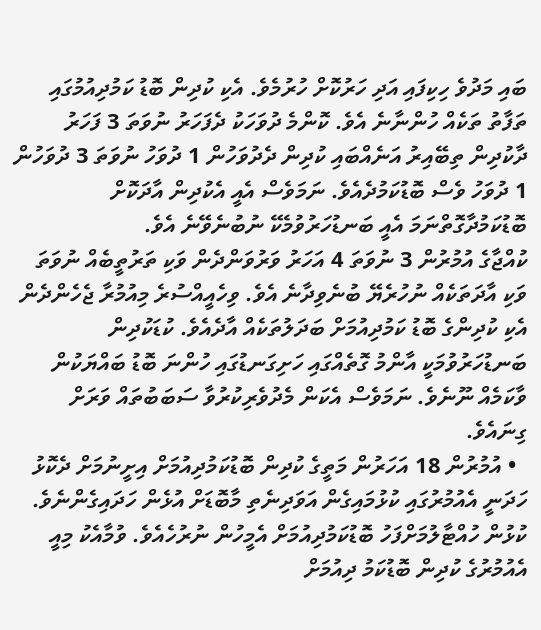ބައި މަދުވެ ހިކިފައި އަދި ހަރުކޮށް ހުރުމެވެ. އެކި ކުދިން ބޮޑު ކަމުދިއުމުގައި ތަފާތު ތަކެއް ހުންނާނެ އެވެ. ކޮންމެ ދުވަހަކު ދެފަހަރު ނުވަތަ 3 ފަހަރު ދާކުދިން ތިބޭއިރު އަނެއްބައި ކުދިން ދެދުވަހުން 1 ދުވަހު ނުވަތަ 3 ދުވަހުން 1 ދުވަހު ވެސް ބޮޑުކަމުދެއެވެ. ނަމަވެސް އެއީ އެކުދިން އާދަކޮށް ބޮޑުކަމުދާގޮތްނަމަ އެއީ ބަނޑުހަރުވުމެކޭ ނުބުނެވޭނެ އެވެ.
ކުއްޖާގެ އުމުރުން 3 ނުވަތަ 4 އަހަރު ވަރުވަންދެން ވަކި ތަރުތީބެއް ނުވަތަ ވަކި އާދަތަކެއް ނުހުރެޔޭ ބުނެވިދާނެ އެވެ. ވިހެއީއްސުރެ މިއުމުރާ ޖެހެންދެން އެކި ކުދިންގެ ބޮޑު ކަމުދިއުމަށް ބަދަލުތަކެއް އާދެއެވެ. ކުޑަކުދިން ބަނޑުހަރުވުމަކީ އާންމު ގޮތެއްގައި ހަށިގަނޑުގައި ހުންނަ ބޮޑު ބައްޔަކުން ވާކަމެއް ނޫނެވެ. ނަމަވެސް އެކަން މެދުވެރިކުރުވާ ސަބަބުތައް ވަރަށް ގިނައެވެ.
  • އުމުރުން 18 އަހަރުން މަތީގެ ކުދިން ބޮޑުކަމުދިއުމަށް އިށީނުމަށް ދެކޮޅު ހަދަނީ އެއުމުރުގައި ކުޅުމައިގެން އަވަދިނެތި މާބޮޑަށް އުޅެން ހަދައިގެންނެވެ. ކުޅުން ހުއްޓާލުމަށްފަހު ބޮޑުކަމުދިއުމަށް އެމީހުން ނުރުހެއެވެ. ވުމާއެކު މިއީ އެއުމުރުގެ ކުދިން ބޮޑުކަމު ދިއުމަށް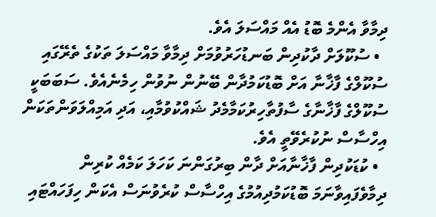ދިމާވާ އެންމެ ބޮޑު އެއް މައްސަލަ އެވެ.
  • ސުކޫލަށް ދާކުދިން ބަނޑުހަރުވުމަށް ދިމާވާ މައްސަލަ ތަކުގެ ތެރޭގައި ސުކޫލްގެ ފާޚާނާ އަށް ބޮޑުކަމުދާން ބޭނުން ނުވުން ހިމެނެއެވެ. ސަބަބަކީ ސުކޫލްގެ ފާޚާނާގެ ސާފުތާހިރުކަމާމެދު ޝައްކުވުމާއި، އަދި އަމިއްލަވަންތަކަން އިހްސާސް ނުކުރެވޭތީ އެވެ.
  • ކުޑަކުދިން ފާޚާނާއަށް ދާން ބިރުގަންނަ ކަހަލަ ކަމެއް ކުރިން ދިމާވެފައިވާނަމަ ބޮޑުކަމުދިއުމުގެ އިހްސާސް ކުރެވުނަސް އެކަން ހިފަހައްޓައި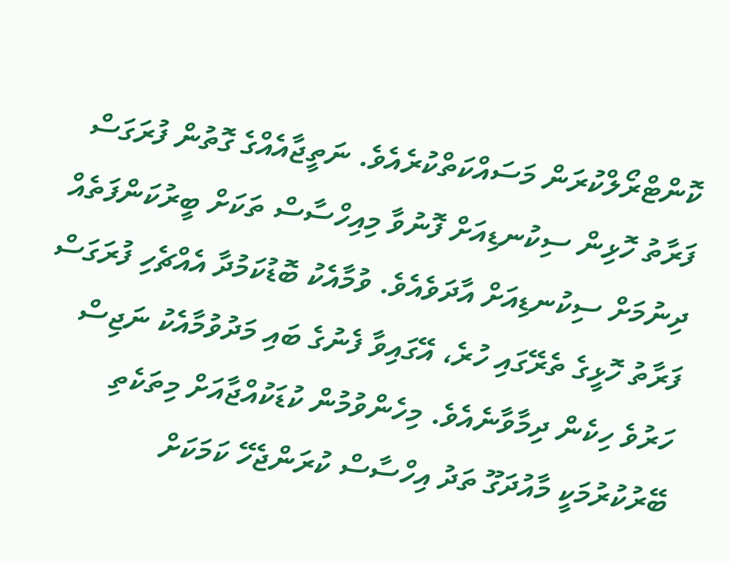ކޮންޓްރޯލްކުރަން މަސައްކަތްކުރެއެވެ. ނަތީޖާއެއްގެ ގޮތުން ފުރަގަސް ފަރާތު ހޮޅިން ސިކުނޑިއަށް ފޮނުވާ މިއިހްސާސް ތަކަށް ބީރުކަންފަތެއް ދިނުމަށް ސިކުނޑިއަށް އާދަވެއެވެ. ވުމާއެކު ބޮޑުކަމުދާ އެއްޗެހި ފުރަގަސް ފަރާތު ހޮޅީގެ ތެރޭގައި ހުރެ، އޭގައިވާ ފެނުގެ ބައި މަދުވުމާއެކު ނަޖިސް ހަރުވެ ހިކެން ދިމާވާނެއެވެ. މިހެންވުމުން ކުޑަކުއްޖާއަށް މިތަކެތި ބޭރުކުރުމަކީ މާއުދަގޫ ތަދު އިހްސާސް ކުރަންޖެހޭ ކަމަކަށް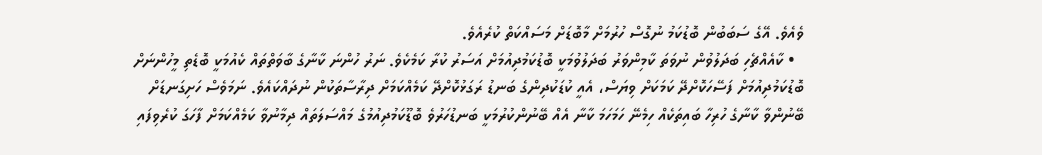ވެއެވެ. އޭގެ ސަބަބުން ބޮޑުކަމު ނުގޮސް ހުރުމަށް މާބޮޑަށް މަސައްކަތް ކުރެއެވެ.
  • ކާއެއްޗެހި ބަދަލުވުން ނުވަތަ ކާމިންވަރު ބަދަލުވުމަކީ ބޮޑުކަމުދިއުމަށް އަސަރު ކުރާ ކަމެކެވެ. ނަރު ހުންނަ ކާނާގެ ބާވަތްތައް ކެއުމަކީ ބޮޑެތި މީހުންނަށް ބޮޑުކަމުދިއުމަށް ފަސޭހަކޮށްދޭ ކަމަކަށް ވިޔަސް، އެއީ ކުޑަކުދިންގެ ބަނޑު ރަގަޅުކޮށްދޭ ކަމެއްކަމަށް ދިރާސާތަކުން ނުދައްކައެވެ. ނަމަވެސް ހަށިގަނޑަށް ބޭނުންވާ ކާނާގެ ހުރިހާ ބައިތަކެއް ހިމެނޭ ހަމަހަމަ ކާނާ އެއް ބޭނުންކުރުމަކީ ބަނޑުހަރުވެ ބޮޑޫކަމުދިއުމުގެ މައްސަލަތައް ދިމާނުވާ ކަމެއްކަމަށް ފާހަގަ ކުރެވިފައި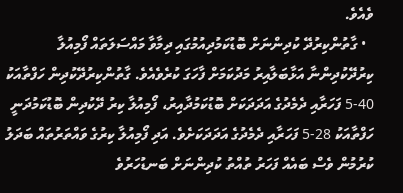ވެއެވެ.
  • ގާތުންކިރުދޭ ކުދިންނަށް ބޮޑުކަމުދިއުމުގައި ދިމާވާ މައްސަލަތައް ފޯމިއުލާ ކިރުދޭކުދިންނާ އަޅާބަލާއިރު މަދުކަމަށް ފާހަގަ ކުރެވެއެވެ. ގާތުންކިރުދޭކުދިން ހަފްތާއަކު 40-5 ފަހަރާއި ދެމެދުގެ އަދަދަކަށް ބޮޑުކަމުދާއިރު، ފޯމިއުލާ ކިރު ދޭކުދިން ބޮޑުކަމުދަނީ ހަފްތާއަކު 28-5 ފަހަރާއި ދެމެދުގެ އަދަދަކަށެވެ. އަދި ފޯމިއުލާ ކިރުގެ ވައްތަރުތައް ބަދަލު ކުރުމުން ވެސް ބައެއް ފަހަރު ތުއްތު ކުދިންނަށް ބަނޑުހަރުވެ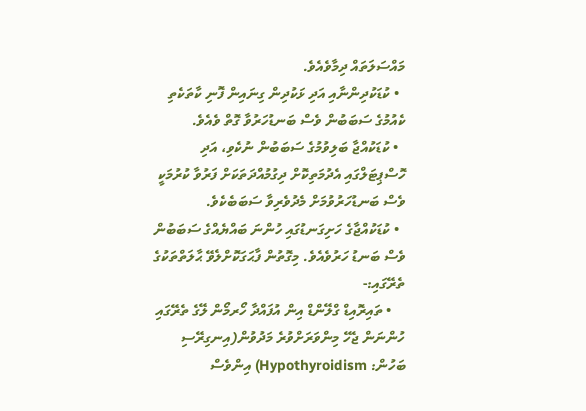މައްސަލަތައް ދިމާވެއެވެ.
  • ކުޑަކުދިންނާއި އަދި ޅަކުދިން ގިނައިން ފޮނި ކާތަކެތި ކެއުމުގެ ސަބަބުން ވެސް ބަނޑުހަރުވާ ގޮތް ވެއެވެ.
  • ކުޑަކުއްޖާ ބަލިވުމުގެ ސަބަބުން ނުކެވި، އަދި ހޮސްޕިޓަލްގައި އެދުމަތިކޮށް ދިގުމުއްދަތަކަށް ފަރުވާ ކުރުމަކީ ވެސް ބަނޑުހަރުވުމަށް މެދުވެރިވާ ސަބަބެކެވެ.
  • ކުޑަކުއްޖާގެ ހަށިގަނޑުގައި ހުންނަ ބައްޔެއްގެ ސަބަބުން ވެސް ބަނޑު ހަރުވެއެވެ. މިގޮތުން ފާޙަގަކޮށްލެވޭ ޙާލަތްތަކުގެ ތެރޭގައި:-
    • ތައިރޮއިޑް ގްލޭންޑް އިން އުފައްދާ ހޯރމޯން ލޭގެ ތެރޭގައި ހުންނަން ޖެހޭ މިންވަރަށްވުރެ މަދުވުން(އިނގިރޭސި ބަހުން: Hypothyroidism) އިންވެސް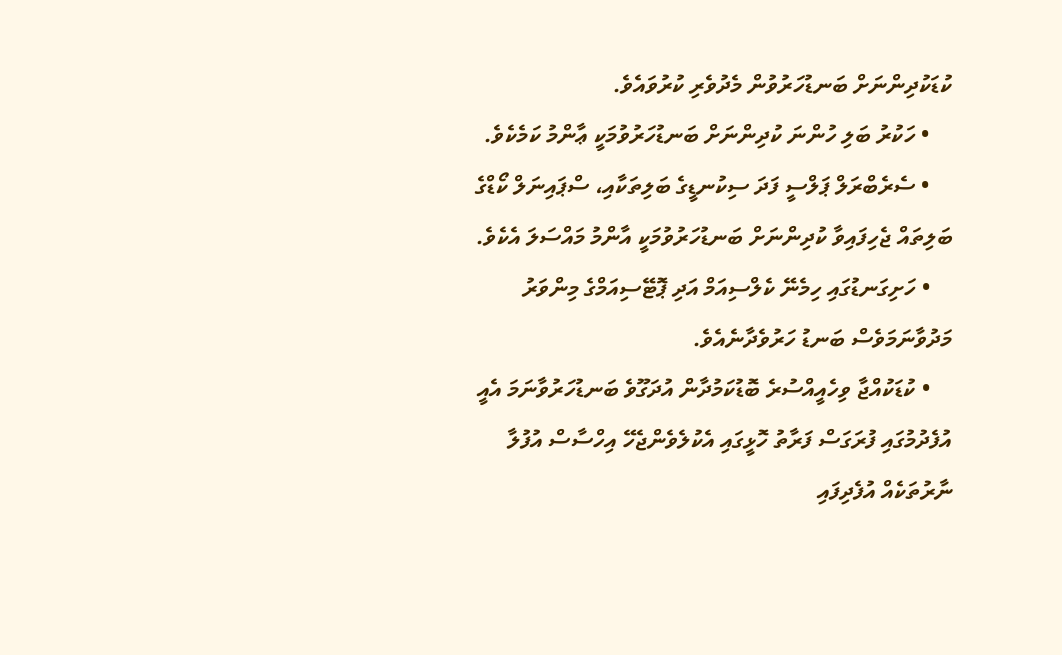ކުޑަކުދިންނަށް ބަނޑުހަރުވުން މެދުވެރި ކުރުވައެވެ.
    • ހަކުރު ބަލި ހުންނަ ކުދިންނަށް ބަނޑުހަރުވުމަކީ ޢާންމު ކަމެކެވެ.
    • ސެރެބްރަލް ޕަލްސީ ފަދަ ސިކުނޑީގެ ބަލިތަކާއި، ސްޕައިނަލް ކޯޑްގެ ބަލިތައް ޖެހިފައިވާ ކުދިންނަށް ބަނޑުހަރުވުމަކީ އާންމު މައްސަލަ އެކެވެ.
    • ހަށިގަނޑުގައި ހިމެނޭ ކެލްސިއަމް އަދި ޕޮޓޭސިއަމްގެ މިންވަރު މަދުވާނަމަވެސް ބަނޑު ހަރުވެދާނެއެވެ.
    • ކުޑަކުއްޖާ ވިހެއީއްސުރެ ބޮޑުކަމުދާން އުދަގޫވެ ބަނޑުހަރުވާނަމަ އެއީ އުފެދުމުގައި ފުރަގަސް ފަރާތު ހޮޅީގައި އެކުލެވެންޖެހޭ އިހްސާސް އުފުލާ ނާރުތަކެއް އުފެދިފައި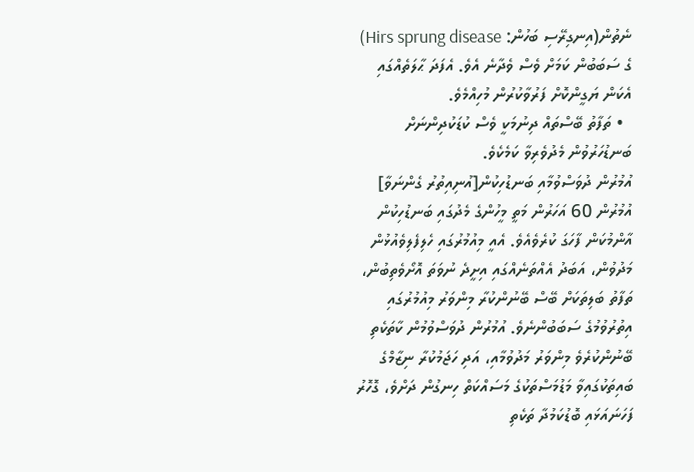ނެތުން(އިނގިރޭސި ބަހުން: Hirs sprung disease) ގެ ސަބަބުން ކަމަށް ވެސް ވެދާނެ އެވެ. އެފަދަ ޙާލަތެއްގައި އެކަން ޔަގީންކޮށް ފަރުވާކުރުން މުހިއްމެވެ.
  • ތަފާތު ބޭސްތައް ދިނުމަކީ ވެސް ކުޑަކުދިންނަށް ބަނޑުހަރުވުން މެދުވެރިވާ ކަމެކެވެ.
އުމުރުން ދުވަސްވުމާއި ބަނޑުހިކުން[އުނިއިތުރު ގެންނަވާ]
އުމުރުން 60 އަހަރުން މަތީ މީހުންގެ މެދުގައި ބަނޑުހިކުން އާންމުކަން ފާހަގަ ކުރެވެއެވެ. އެއީ މިއުމުރުގައި ހެލިފެލިވެއުޅުން މަދުވުން، އަބަދު އެއްތަނެއްގައި އިށީދެ ނުވަތަ އޮށޯވެތިބުން، ތަފާތު ބަލިތަކަށް ބޭސް ބޭނުންކުރާ މިންވަރު މިއުމުރުގައި އިތުރުވުމުގެ ސަބަބުންނެވެ. އުމުރުން ދުވަސްވުމުން ކާތަކެތި ބޭނުންކުރެވެ މިންވަރު މަދުވުމާއި، އަދި ހަޖަމުކުރާ ނިޒާމްގެ ބައިތަކުގައިވާ މަޑުމަސްތަކުގެ މަސައްކަތް ހިނގުން ދަށްވެ، ގޮހޮރު ފަހަނައަޅައި ބޮޑުކަމުދާ ތަކެތި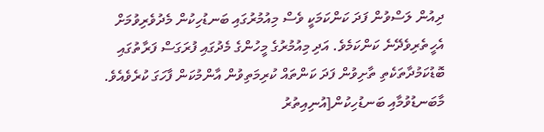ދިއުން ލަސްވުން ފަދަ ކަންކަމަކީ ވެސް މިއުމުރުގައި ބަނޑުހިކުން މެދުވެރިވުމަށް އެހީތެރިވެދޭނެ ކަންކަމެވެ. އަދި މިއުމުރުގެ މީހުންގެ މެދުގައި ފުރަގަސް ފަރާތުގައި ބޮޑުކަމުދާތަކެތި ތާށިވުން ފަދަ ކަންތައް ކުރިމަތިވުން އާންމުކަން ފާހަގަ ކުރެވެއެވެ.
މާބަނޑުވުމާއި ބަނޑުހިކުން[އުނިއިތުރު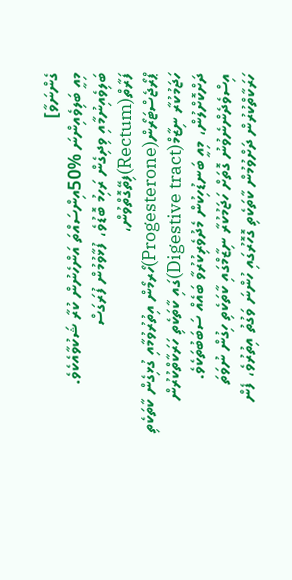ގެންނަވާ]
މިއީ ބަލިވެއިންނަ %50އިންސައްތަ އަންހެނުން ކުރާ ޝަކުވާއެކެވެ. ބަލިވެއިނުމާއި ވިދިގެން ރަހިމު ބޮޑުވެ، ފުޅާވުމުން ފުރަގަސް ފަރާތް(Rectum)ފިތޭގޮތްވުން، ޕްރޯޖެސްޓަރޯން(Progesterone)ހޯރމޯން އިތުރުވުމާއި ގުޅިގެން ކާތަކެތި ހަޖަމުކުރާ ނިޒާމް(Digestive tract)ގައި ކާތަކެތި ހަރަކާތްކުރުން ދަށްކޮށްލުން، މިއީ ބަނޑުހިކުން މެދުވެރިކުރުވާ ބައެއް ސަބަބުތަކެވެ. އިސްވެދެންނެވުނު ގޮތަށް ހަޖަމުކުރާ ނިޒާމްގައި ކާތަކެތި ހިގުން ނުވަތަ ހަރަކާތްކުރުން ދަށްވުމުން ކާތަކެތި ގޮހޮރުގައި ހުންނަ ވަގުތު އިތުރުވެ، ފެން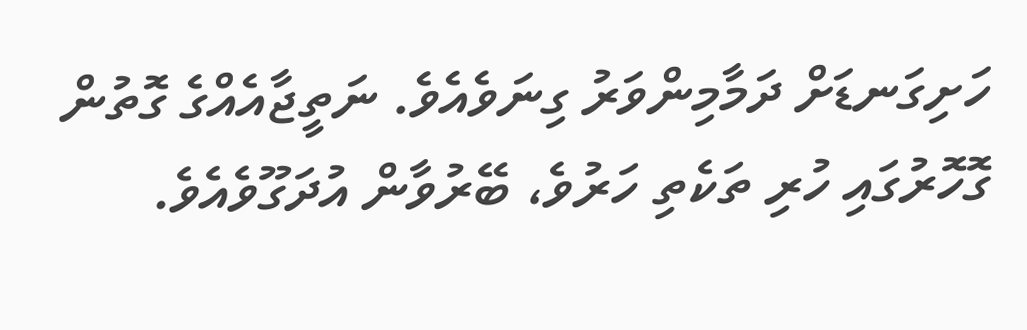ހަށިގަނޑަށް ދަމާމިންވަރު ގިނަވެއެވެ. ނަތީޖާއެއްގެ ގޮތުން ގޮހޮރުގައި ހުރި ތަކެތި ހަރުވެ، ބޭރުވާން އުދަގޫވެއެވެ.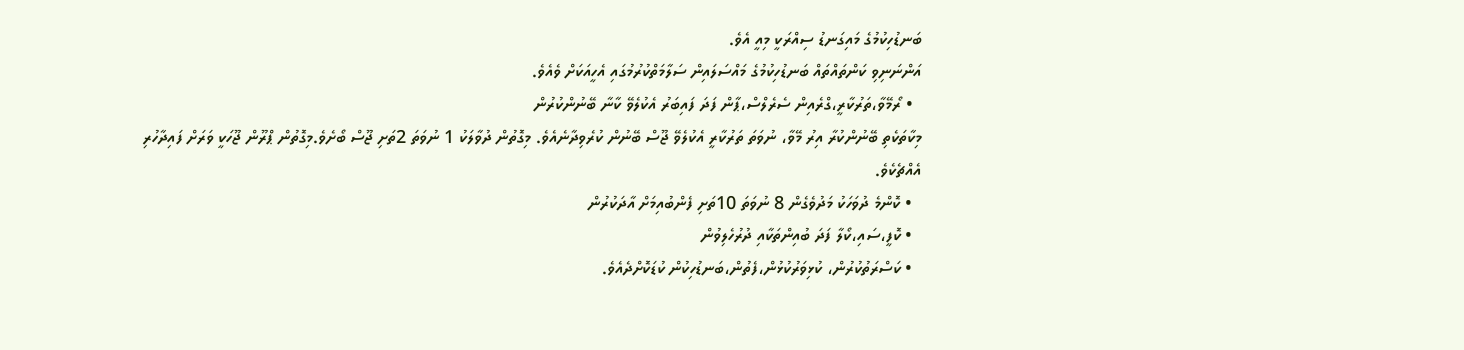ބަނޑުހިކުމުގެ މައިގަނޑު ސިއްރަކީ މިއީ އެވެ.
އަންނަނިވި ކަންތައްތައް ބަނޑުހިކުމުގެ މައްސަލައިން ސަލާމަތްކުރުމުގައި އެހީއަކަށް ވެއެވެ.
  • ރޯމޭވާ،ތަރުކާރީ،ގްރެއިން ސެރެލްސް،ޕާން ފަދަ ފައިބަރު އެކުލެވޭ ކާނާ ބޭނުންކުރުން
މިކާތަކެތި ބޭނުންކުރާ އިރު މޭވާ، ނުވަތަ ތަރުކާރީ އެކުލެވޭ ޖޫސް ބޭނުން ކުރެވިދާނެއެވެ. މިގޮތުން ދުވާލަކު 1 ނުވަތަ 2ތަށި ޖޫސް ބޯށެވެ.މިގޮތުން ޕްރޫން ޖޫހަކީ ވަރަށް ފައިދާހުރި އެއްޗެކެވެ.
  • ކޮންމެ ދުވަހަކު މަދުވެގެން 8 ނުވަތަ 10ތަށި ފެންބުއިމަށް އާދަކުރުން
  • ކޮފީ،ސައި،ކޯލާ ފަދަ ބުއިންތަކާއި ދުރުހެލިވުން
  • ކަސްރަތުކުރުން، ކުޅިވަރުކުޅުން،ފެތުން،ބަނޑުހިކުން ކުޑަކޮށްދެއެވެ.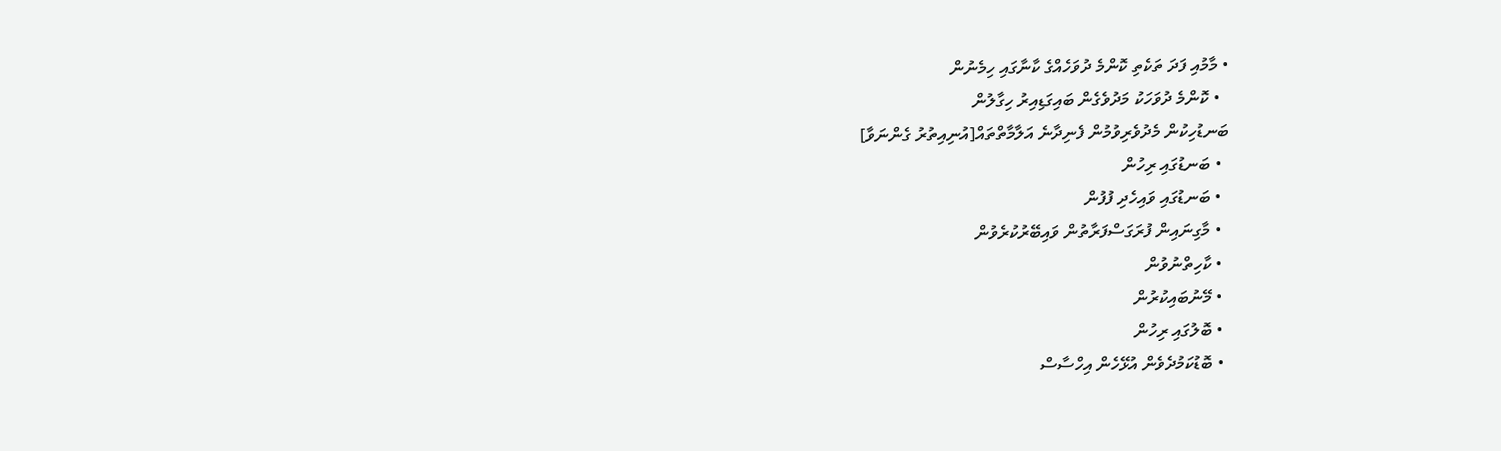• މާމުއި ފަދަ ތަކެތި ކޮންމެ ދުވަހެއްގެ ކާނާގައި ހިމެނުން
  • ކޮންމެ ދުވަހަކު މަދުވެގެން ބައިގަޑިއިރު ހިގާލުން
ބަނޑުހިކުން މެދުވެރިވުމުން ފެނިދާނެ އަލާމާތްތައް[އުނިއިތުރު ގެންނަވާ]
  • ބަނޑުގައި ރިހުން
  • ބަނޑުގައި ވައިހެދި ފުފުން
  • މާގިނައިން ފުރަގަސްފަރާތުން ވައިބޭރުކުރެވުން
  • ކާހިތްނުވުން
  • މޭނުބައިކުރުން
  • ބޮލުގައި ރިހުން
  • ބޮޑުކަމުދެވެން އުޅޭހެން އިހްސާސް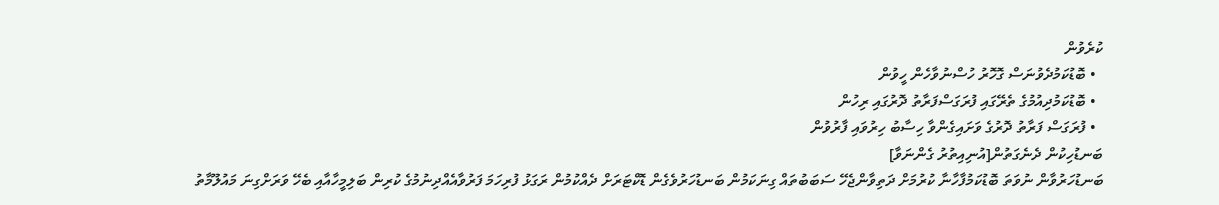ކުރެވުން
  • ބޮޑުކަމުދެވުނަސް ގޮހޮރު ހުސްނުވާހެން ހީވުން
  • ބޮޑުކަމުދިއުމުގެ ތެރޭގައި ފުރަގަސްފަރާތު ދޮރުގައި ރިހުން
  • ފުރަގަސް ފަރާތު ދޮރުގެ ވަށައިގެންވާ ހިސާބު ހިރުވައި ފާރުވުން
ބަނޑުހިކުން ދެނެގަތުން[އުނިއިތުރު ގެންނަވާ]
ބަނޑުހަރުވާން ނުވަތަ ބޮޑުކަމުފާހާނާ ކުރުމަށް ދަތިވާންޖެހޭ ސަބަބުތައް ގިނަކަމުން ބަނޑުހަރުވެގެން ޑޮކްޓަރަށް ދެއްކުމުން ރަގަޅު ފުރިހަމަ ފަރުވާއެއްދިނުމުގެ ކުރިން ބަލިމީހާއާއި ބެހޭ ވަރަށްގިނަ މައުލޫމާތު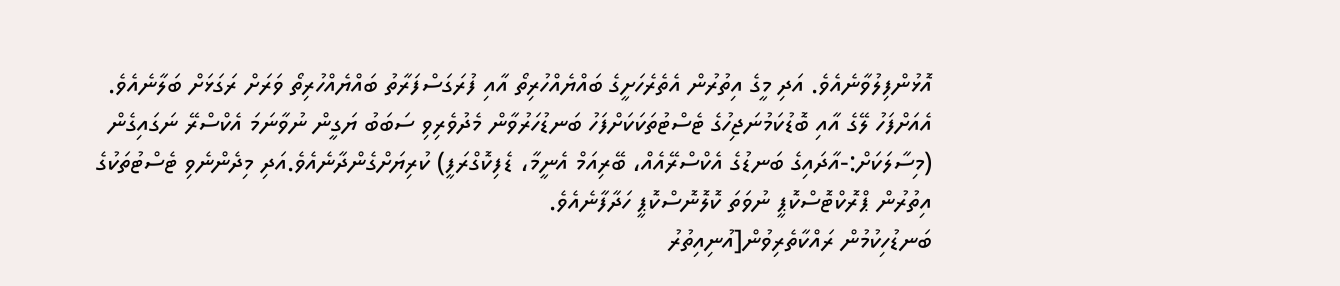އޮޅުންފިލުވާނެއެވެ. އަދި މީގެ އިތުރުން އެތެރެހަށީގެ ބައްޔެއްހުރިތޯ އާއި ފުރަގަސްފަރާތު ބައްޔެއްހުރިތޯ ވަރަށް ރަގަޅަށް ބަލާނެއެވެ. އެއަށްފަހު ލޭގެ އާއި ބޮޑުކަމުނަޖިހުގެ ޓެސްޓުތަކަކަށްފަހު ބަނޑުހަރުވާން މެދުވެރިވި ސަބަބު ޔަގީން ނުވާނަމަ އެކްސްރޭ ނަގައިގެން (މިސާލަކަށް:-އާދައިގެ ބަނޑުގެ އެކްސްރޭއެއް، ބޭރިއަމް އެނީމާ، ޑެފިކޮގްރަފީ) ކުރިޔަށްގެންދާނެއެވެ.އަދި މިދެންނެވި ޓެސްޓުތަކުގެ އިތުރުން ޕްރޮކްޓޮސްކޮޕީ ނުވަތަ ކޮލޮނޮސްކޮޕީ ހަދާފާނެއެވެ.
ބަނޑުހިކުމުން ރައްކާތެރިވުން[އުނިއިތުރު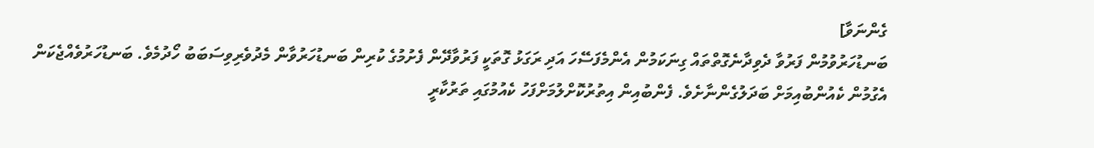ގެންނަވާ]
ބަނޑުހަރުވުމުން ފަރުވާ ދެވިދާނެގޮތްތައް ގިނަކަމުން އެންމެފަސޭހަ އަދި ރަގަޅު ގޮތަކީ ފަރުވާދޭން ފެށުމުގެ ކުރިން ބަނޑުހަރުވާން މެދުވެރިވިސަބަބު ހޯދުމެވެ. ބަނޑުހަރުވެއްޖެކަން އެގުމުން ކެއުންބުއިމަށް ބަދަލުގެންނާށެވެ. ފެންބުއިން އިތުރުކޮށްލުމަށްފަހު ކެއުމުގައި ތަރުކާރީ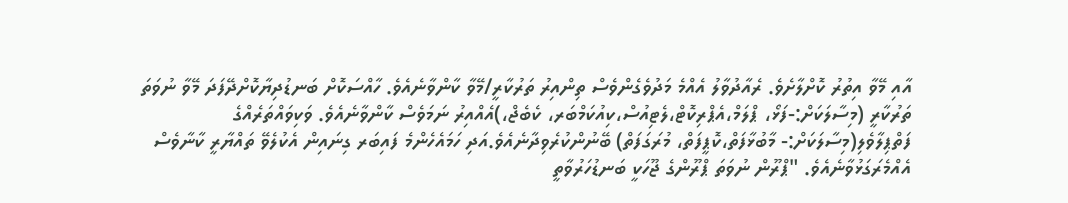އާއި މޭވާ އިތުރު ކޮށްލާށެވެ. ރެއާދުވާލު އެއްމެ މަދުވެގެންވެސް ތިންއިރު ތަރުކާރީ/މޭވާ ކާންވާނެއެވެ. ހާއްސަކޮށް ބަނޑުދިޔާކޮށްދޭފަދަ މޭވާ ނުވަތަ ތަރުކާރީ (މިސާލަކަށް:-ފަޅޯ، ޕްލަމް،އެޕްރިކޮޓް،ލެޓިއުސް،ކިއުކަމްބަރ، ކެބެޖް،)އެއްއިރު ނަމަވެސް ކާންވާނެއެވެ. ވަކިވައްތަރެއްގެ ފަތްޕިލާވެލި(މިސާލަކަށް:- މާބުޅާފަތް،ކޮޕީފަތް، މުރަގަފަތް) ބޭނުންކުރެވިދާނެއެވެ.އަދި ހަމައެހެންމެ ފައިބަރ ގިނައިން އެކުލެވޭ ތައްޔާރީ ކާނާވެސް އެއްމެރަގަޅުވާނެއެވެ. "ޕްރޫން ނުވަތަ ޕްރޫންގެ ޖޫހަކީ ބަނޑުހަރުވާތީ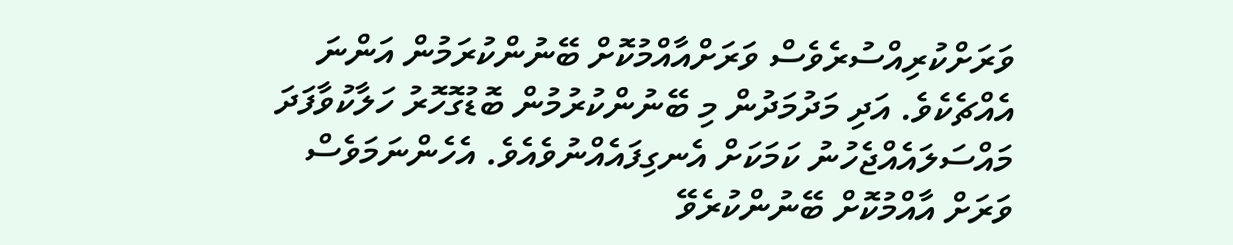ވަރަށްކުރިއްސުރެވެސް ވަރަށްއާއްމުކޮށް ބޭނުންކުރަމުން އަންނަ އެއްޗެކެވެ. އަދި މަދުމަދުން މި ބޭނުންކުރުމުން ބޮޑުގޮހޮރު ހަލާކުވާފަދަ މައްސަލައެއްޖެހުނު ކަމަކަށް އެނގިފައެއްނުވެއެވެ. އެހެންނަމަވެސް ވަރަށް އާއްމުކޮށް ބޭނުންކުރެވޭ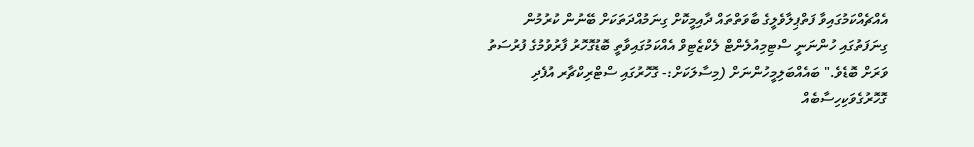އެއްޗެއްކަމުގައިވާ ފަތްޕިލާވެލީގެ ބާވަތްތައް ދާއިމީކޮށް ގިނަމުއްދަތަކަށް ބޭނުން ކުރުމުން ގިނަފަތުގައި ހުންނަނީ ސްޓިމިއުލެންޓް ލެކްޒެޓިވް އެއްކަމުގައިވާތީ ބޮޑުގޮހޮރު ފާރުވުމުގެ ފުރުސަތު ވަރަށް ބޮޑެވެ." ބައެއްބަލިމީހުންނަށް (މިސާލަކަށް:- ގޮހޮރުގައި ސްޓްރިކްޗާރ އުފެދި ގޮހޮރުގެވަކިހިސާބެއް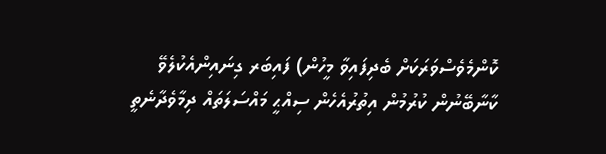ކޮންމެވެސްވަރަކަށް ބެދިފައިވާ މީހުން) ފައިބަރ ގިނައިންއެކުލެވޭ ކާނާބޭނުން ކުރުމުން އިތުރުއެހެން ސިއްޙީ މައްސަލަތައް ދިމާވެދާނެތީ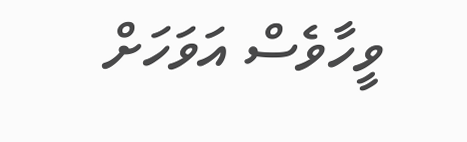ވީހާވެސް އަވަހަށް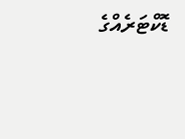ޑޮކްޓަރެއްގެ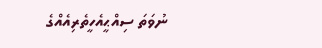ނުވަތަ ސިއްޙީއެހީތެރިއެއްގެ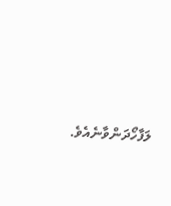ލަފާހޯދަންވާނެއެވެ.